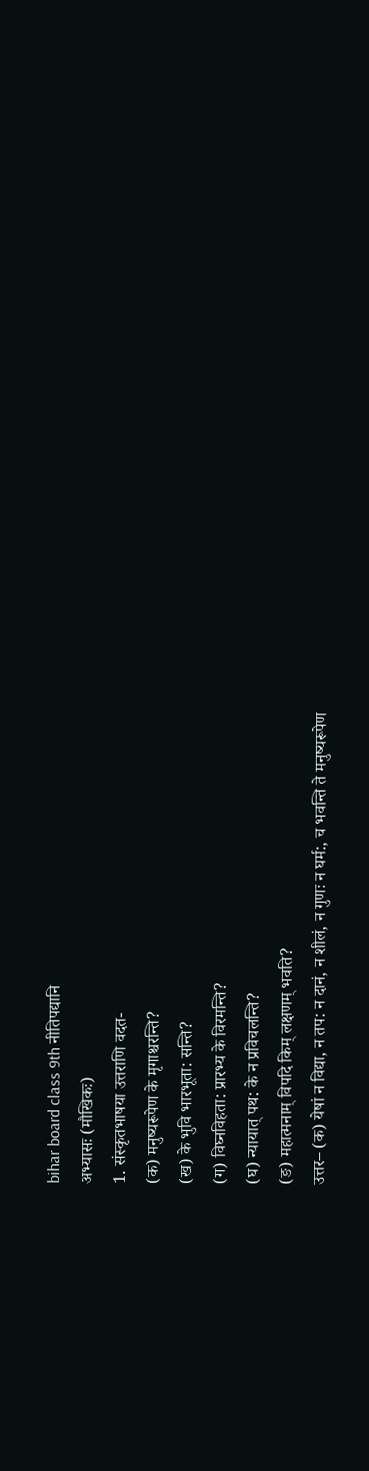bihar board class 9th नीतिपद्यानि
अभ्यासः (मौखिकः)
1. संस्कृतभाषया उत्तराणि वदत-
(क) मनुष्यरूपेण के मृगाश्चरन्ति?
(ख) के भुवि भारभूता: सन्ति?
(ग) विघ्नविहता: प्रारभ्य के विरमन्ति?
(घ) न्यायात् पथ: के न प्रविचलन्ति?
(ङ) महात्मनाम् विपदि किम् लक्षणम् भवति?
उत्तर– (क) येषां न विद्या, न तप: न दानं, न शीलं, न गुणः न घर्म:, च भवन्ति ते मनुष्यरूपेण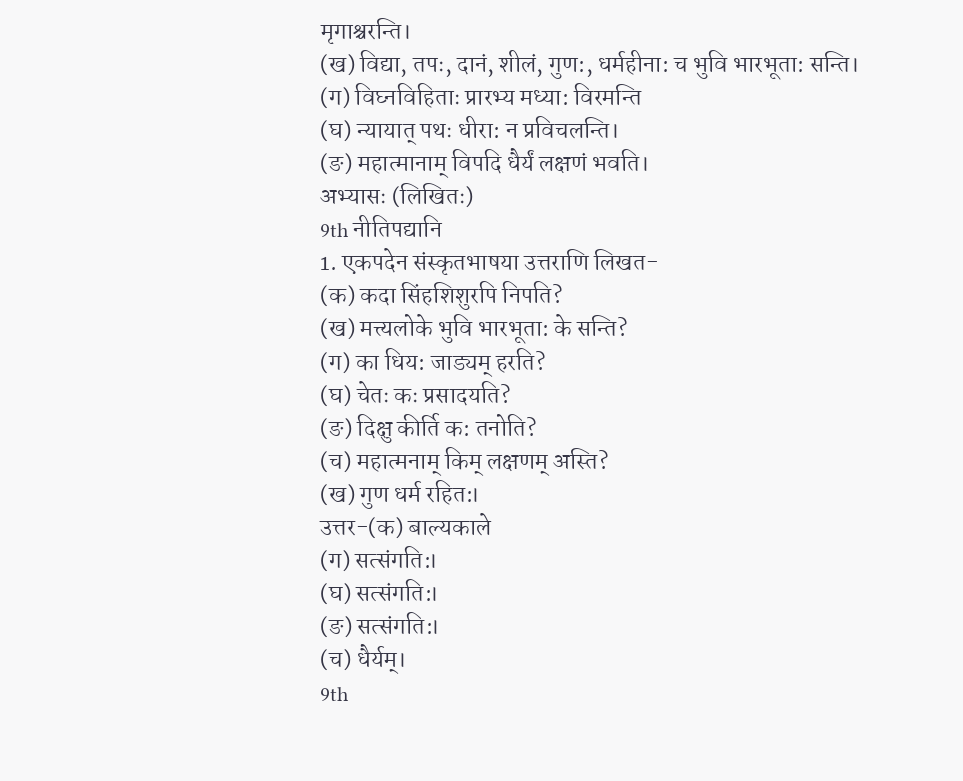मृगाश्चरन्ति।
(ख) विद्या, तपः, दानं, शीलं, गुण:, धर्महीना: च भुवि भारभूता: सन्ति।
(ग) विघ्नविहिताः प्रारभ्य मध्या: विरमन्ति
(घ) न्यायात् पथः धीरा: न प्रविचलन्ति।
(ङ) महात्मानाम् विपदि धैर्यं लक्षणं भवति।
अभ्यासः (लिखितः)
9th नीतिपद्यानि
1. एकपदेन संस्कृतभाषया उत्तराणि लिखत-
(क) कदा सिंहशिशुरपि निपति?
(ख) मत्त्यलोके भुवि भारभूता: के सन्ति?
(ग) का धिय: जाड्यम् हरति?
(घ) चेतः कः प्रसादयति?
(ङ) दिक्षु कीर्ति क: तनोति?
(च) महात्मनाम् किम् लक्षणम् अस्ति?
(ख) गुण धर्म रहित:।
उत्तर-(क) बाल्यकाले
(ग) सत्संगति:।
(घ) सत्संगति:।
(ङ) सत्संगति:।
(च) धैर्यम्।
9th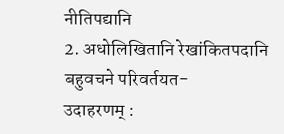नीतिपद्यानि
2. अधोलिखितानि रेखांकितपदानि बहुवचने परिवर्तयत-
उदाहरणम् :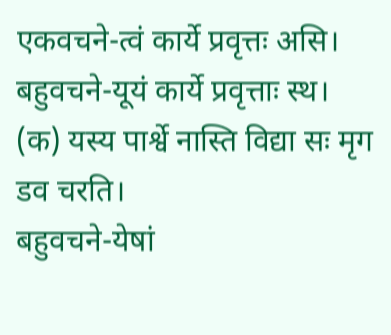एकवचने-त्वं कार्ये प्रवृत्तः असि।
बहुवचने-यूयं कार्ये प्रवृत्ताः स्थ।
(क) यस्य पार्श्वे नास्ति विद्या सः मृग डव चरति।
बहुवचने-येषां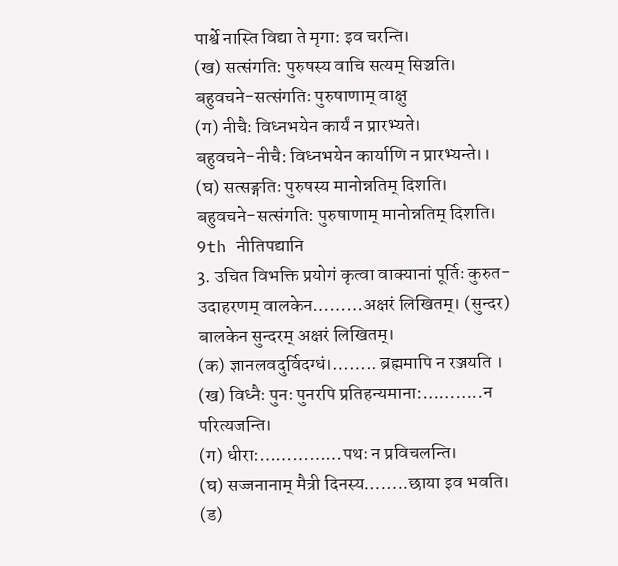पार्श्वे नास्ति विद्या ते मृगा: इव चरन्ति।
(ख) सत्संगति: पुरुषस्य वाचि सत्यम् सिञ्चति।
बहुवचने-सत्संगतिः पुरुषाणाम् वाक्षु
(ग) नीचैः विध्नभयेन कार्यं न प्रारभ्यते।
बहुवचने-नीचै: विध्नभयेन कार्याणि न प्रारभ्यन्ते।।
(घ) सत्सङ्गतिः पुरुषस्य मानोन्नतिम् दिशति।
बहुवचने-सत्संगति: पुरुषाणाम् मानोन्नतिम् दिशति।
9th नीतिपद्यानि
3. उचित विभक्ति प्रयोगं कृत्वा वाक्यानां पूर्तिः कुरुत-
उदाहरणम् वालकेन………अक्षरं लिखितम्। (सुन्दर)
बालकेन सुन्दरम् अक्षरं लिखितम्।
(क) ज्ञानलवदुर्विदग्धं।…….. ब्रह्ममापि न रञ्जयति ।
(ख) विध्नैः पुनः पुनरपि प्रतिहन्यमाना:………..न परित्यजन्ति।
(ग) धीरा:……………पथः न प्रविचलन्ति।
(घ) सज्जनानाम् मैत्री दिनस्य……..छाया इव भवति।
(ड)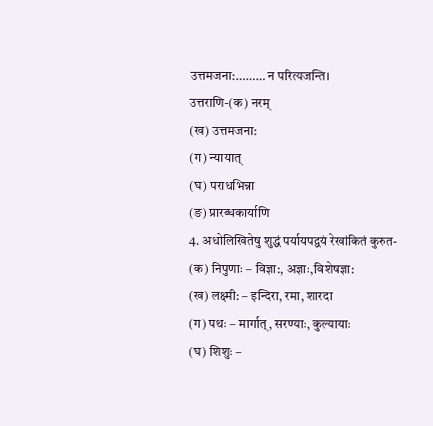उत्तमजना:……… न परित्यजन्ति।
उत्तराणि-(क) नरम्
(ख) उत्तमजना:
(ग) न्यायात्
(घ) पराधभिन्ना
(ङ) प्रारब्धकार्याणि
4. अधोलिखितेषु शुद्धं पर्यायपद्वयं रेखांकितं कुरुत-
(क) निपुणाः – विज्ञा:, अज्ञाः,विशेषज्ञा:
(ख) लक्ष्मी: – इन्दिरा, रमा, शारदा
(ग) पथः – मार्गात्, सरण्याः, कुल्यायाः
(घ) शिशुः –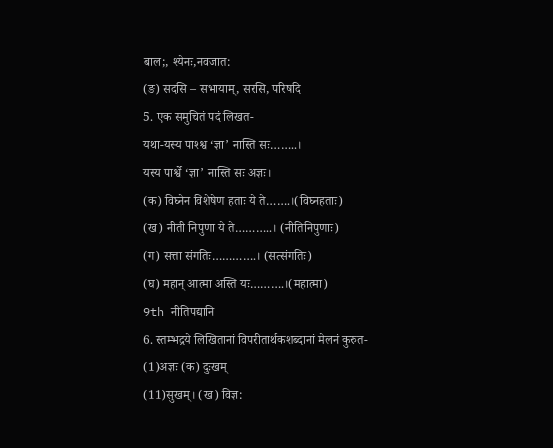बाल;, श्येनः,नवजात:
(ङ) सदसि – सभायाम्, सरसि, परिषदि
5. एक समुचितं पदं लिखत-
यथा-यस्य पाश्श्व ‘ज्ञा’ नास्ति सः……..।
यस्य पार्श्वे ‘ज्ञा’ नास्ति सः अज्ञः।
(क) विघ्नेन विशेषेण हताः ये ते…….।(विघ्नहताः)
(ख) नीती निपुणा ये ते………..। (नीतिनिपुणाः)
(ग) सत्ता संगतिः………….। (सत्संगतिः)
(घ) महान् आत्मा अस्ति यः……….।(महात्मा)
9th नीतिपद्यानि
6. स्तम्भद्रये लिखितानां विपरीतार्थकशब्दानां मेलनं कुरुत-
(1)अज्ञः (क) दुःखम्
(11)सुखम्। (ख) विज्ञ: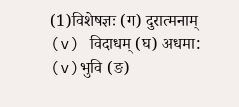(1)विशेषज्ञः (ग) दुरात्मनाम् (v) विदाधम् (घ) अधमा:
(v)भुवि (ङ)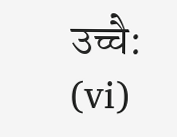उच्चै:
(vi)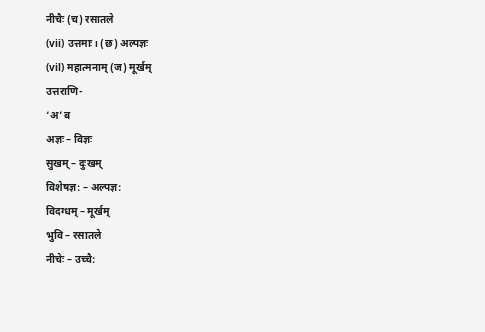नीचैः (च) रसातले
(vii) उत्तमाः। (छ) अल्पज्ञः
(vil) महात्मनाम् (ज) मूर्खम्
उत्तराणि-
‘अ’ ब
अज्ञः – विज्ञः
सुखम् – दुःखम्
विशेषज्ञ: – अल्पज्ञ:
विदग्धम् – मूर्खम्
भुवि – रसातले
नीचेः – उच्चै: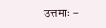उत्तमाः –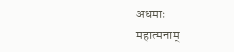अधमाः
महात्मनाम्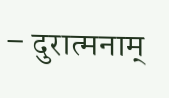– दुरात्मनाम्